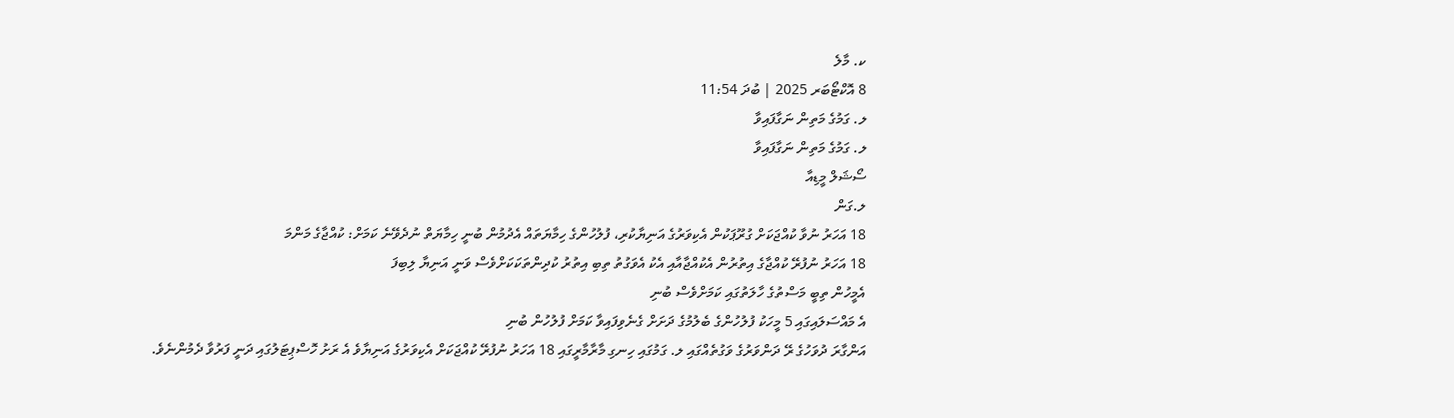ކ. މާލެ
8 އޮކްޓޯބަރ 2025 | ބުދަ 11:54
ލ. ގަމުގެ މަތިން ނަގާފައިވާ
ލ. ގަމުގެ މަތިން ނަގާފައިވާ
ސޯޝަލް މީޑިއާ
ލ.ގަން
18 އަހަރު ނުވާ ކުއްޖަކަށް ގުރޫޕަކުން އެކިވަރުގެ އަނިޔާކުރި، ފުލުހުންގެ ހިމާޔަތައް އެދުމުން ބުނީ ހިމާޔަތް ނުދެވޭނެ ކަމަށް: ކުއްޖާގެ މަންމަ
18 އަހަރު ނުފުރޭ ކުއްޖާގެ އިތުރުން އެކުއްޖާއާއި އެކު އެވަގުތު ތިބި އިތުރު ކުދިންތަކަކަށްވެސް ވަނީ އަނިޔާ ލިބިފަ
އެމީހުން ތިބީ މަސްތުގެ ހާލަތުގައި ކަމަށްވެސް ބުނި
އެ މައްސަލައިގައި 5 މީހަކު ފުލުހުންގެ ބެލުމުގެ ދަށަށް ގެނެވިފައިވާ ކަމަށް ފުލުހުން ބުނި
އަންގާރަ ދުވަހުގެ ރޭ ދަންވަރުގެ ވަގުތެއްގައި ލ. ގަމުގައި ހިނގި މާރާމާރީގައި 18 އަހަރު ނުފުރޭ ކުއްޖަކަށް އެކިވަރުގެ އަނިޔާވެ އެ ރަށު ހޮސްޕިޓަލުގައި ދަނީ ފަރުވާ ދެމުންނެވެ.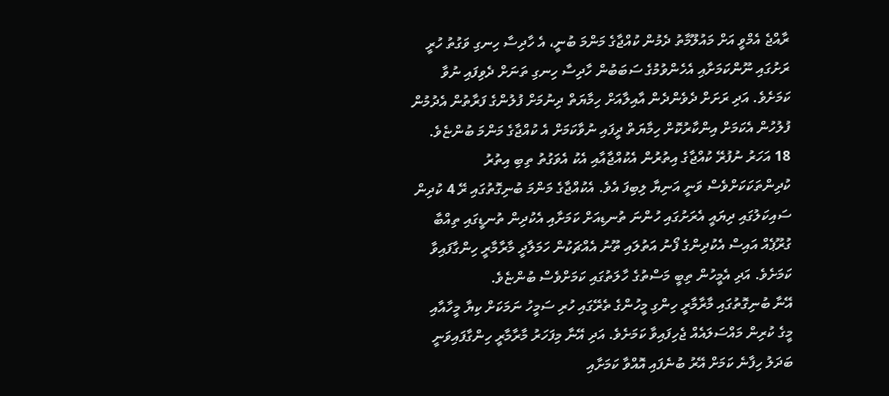ރާއްޖެ އެމްވީ އަށް މައުލޫމާތު ދެމުން ކުއްޖާގެ މަންމަ ބުނީ، އެ ހާދިސާ ހިނގި ވަގުތު ހުރީ ރަށުގައި ނޫންކަމަށާއި އެހެންވުމުގެ ސަބަބުން ހާދިސާ ހިނގި ތަނަށް ދެވިފައި ނުވާ ކަމަށެވެ. އަދި ރަށަށް ދެވެންދެން އާއިލާއަށް ހިމާޔަތް ދިނުމަށް ފުލުންގެ ފަރާތުން އެދުމުން ފުލުހުން އެކަމަށް އިންކާރުކޮށް ހިމާޔަތް ދީފައި ނުވާކަމަށް އެ ކުއްޖާގެ މަންމަ ބުންޏެވެ.
18 އަހަރު ނުފުރޭ ކުއްޖާގެ އިތުރުން އެކުއްޖާއާއި އެކު އެވަގުތު ތިބި އިތުރު ކުދިންތަކަކަށްވެސް ވަނީ އަނިޔާ ލިބިފަ އެވެ. އެކުއްޖާގެ މަންމަ ބުނިގޮތުގައި ރޭ 4 ކުދިން ސައިކަލުގައި ދިޔައީ އެރަށުގައި ހުންނަ ތުނޑިއަށް ކަމަށާއި އެކުދިން ތުނޑީގައި ތިއްބާ ގުރޫޕެއް އައިސް އެކުދިންގެ ފޯނު އަތުލައި ތޫނު އެއްޗަކުން ހަމަލާދީ މާރާމާރީ ހިންގާފައިވާ ކަމަށެވެ. އަދި އެމީހުން ތިބީ މަސްތުގެ ހާލަތުގައި ކަމަށްވެސް ބުންޏެވެ.
އޭނާ ބުނިގޮތުގައި މާރާމާރީ ހިންގި މީހުންގެ ތެރޭގައި ހުރި ސަމީހު ނަމަކަށް ކިޔާ މީހާއާއި މީގެ ކުރިން މައްސަލައެއް ޖެހިފައިވާ ކަމަށެވެ. އަދި އޭނާ މިފަހަރު މާރާމާރީ ހިންގާފައިވަނީ ބަދަލު ހިފާނެ ކަމަށް އޭރު ބުނެފައި އޮއްވާ ކަމަށާއި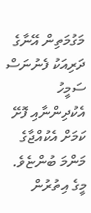މަގުމަތިން އޭނާގެ ދަރިއަކު ފެނުނަސް ސަމީހު އެކުދިންނާއި ފޮށޭ ކަމަށް އެކުއްޖާގެ މަންމަ ބުންޏެވެ.
މީގެ އިތުރުން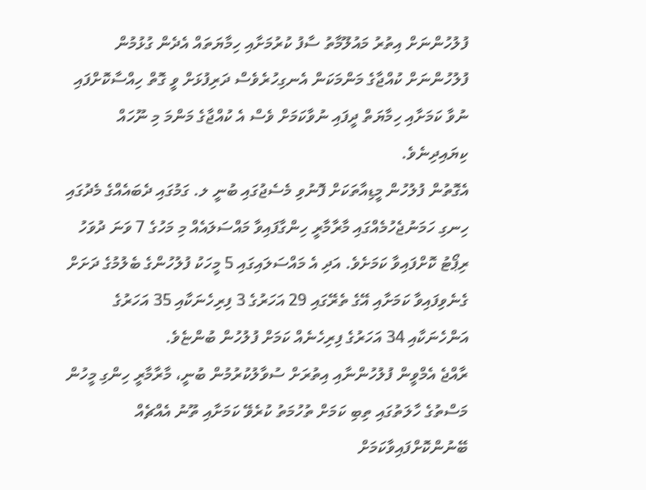ފުލުހުންނަށް އިތުރު މައުލޫމާތު ސާފު ކުރުމަށާއި ހިމާޔަތައް އެދެން ގުޅުމުން ފުލުހުންނަށް ކުއްޖާގެ މަންމަކަން އެނގިހުރެވެސް ދަރިފުޅަށް ވީ ގޮތް ހިއްސާކޮށްފައި ނުވާ ކަމަށާއި ހިމާޔަތް ދީފައި ނުވާކަމަށް ވެސް އެ ކުއްޖާގެ މަންމަ މި ނޫހައް ކިޔައިދިނެވެ.
އެގޮތުން ފުލުހުން މީޑިއާތަކަށް ފޮނުވި މެސެޖުގައި ބުނީ ލ. ގަމުގައި ދެބައެއްގެ މެދުގައި ހިނގި ހަމަނުޖެހުމެއްގައި މާރާމާރީ ހިންގާފައިވާ މައްސަލައެއް މި މަހުގެ 7 ވަނަ ދުވަހު ރިޕޯޓު ކޮށްފައިވާ ކަމަށެވެ. އަދި އެ މައްސަލައިގައި 5 މީހަކު ފުލުހުންގެ ބެލުމުގެ ދަށަށް ގެނެވިފައިވާ ކަމަށާއި އޭގެ ތެރޭގައި 29 އަހަރުގެ 3 ފިރިހެނަކާއި 35 އަހަރުގެ އަންހެނަކާއި 34 އަހަރުގެ ފިރިހެނެއް ކަމަށް ފުލުހުން ބުންޏެވެ.
ރާއްޖެ އެމްވީން ފުލުހުންނާއި އިތުރަށް ސުވާލުކުރުމުން ބުނީ، މާރާމާރީ ހިންގި މީހުން މަސްތުގެ ހާލަތުގައި ތިބި ކަމަށް ތުހުމަތު ކުރެވޭ ކަމަށާއި ތޫނު އެއްޗެއް ބޭނުންކޮށްފައިވާކަމަށް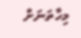މިހާތަނަށް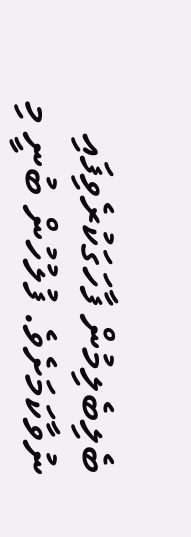ބެލިބެލިމުން ފާހަގަކުރެވިފައި ނުވާކަމަށެވެ. ފުލުހުން ބުނީ މި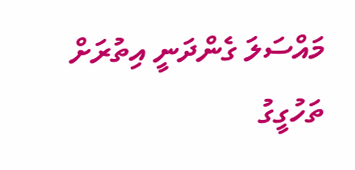މައްސަލަ ގެންދަނީ އިތުރަށް ތަހުގީގު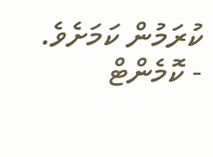ކުރަމުން ކަމަށެވެ.
- ކޮމެންޓް